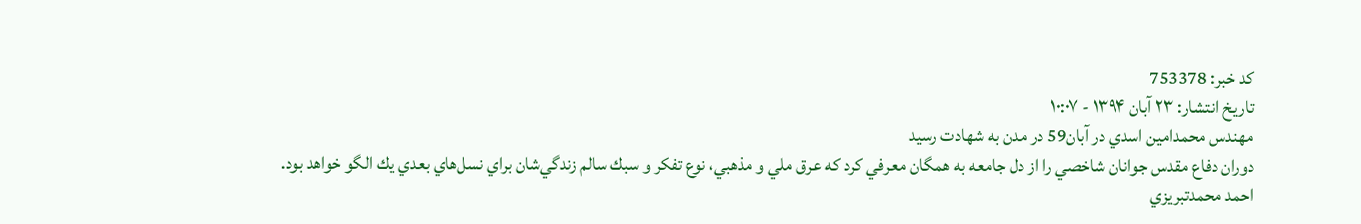کد خبر: 753378
تاریخ انتشار: ۲۳ آبان ۱۳۹۴ - ۱۰:۰۷
مهندس محمدامين اسدي در آبان59 در مدن به شهادت رسيد
دوران دفاع مقدس جوانان شاخصي را از دل جامعه به همگان معرفي كرد كه عرق ملي و مذهبي، نوع تفكر و سبك سالم زندگي‌شان براي نسل‌هاي بعدي يك الگو خواهد بود.
احمد محمدتبريزي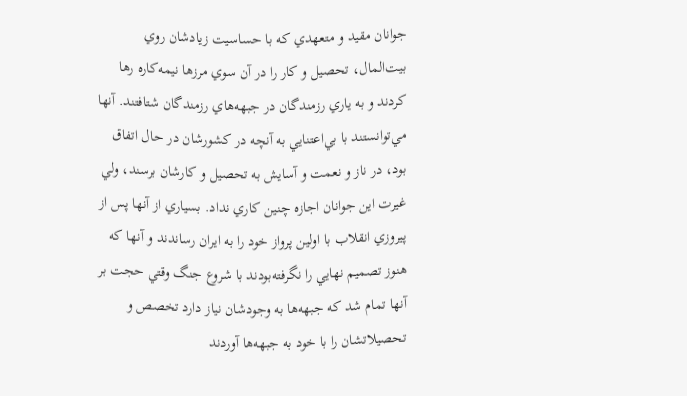جوانان مقيد و متعهدي كه با حساسيت زيادشان روي بيت‌المال، تحصيل و كار را در آن سوي مرزها نيمه‌كاره رها كردند و به ياري رزمندگان در جبهه‌هاي رزمندگان شتافتند. آنها مي‌توانستند با بي‌اعتنايي به آنچه در كشورشان در حال اتفاق بود، در ناز و نعمت و آسايش به تحصيل و كارشان برسند، ولي غيرت اين جوانان اجازه چنين كاري نداد. بسياري‌ از آنها پس از پيروزي انقلاب با اولين پرواز خود را به ايران رساندند و آنها كه هنوز تصميم نهايي را نگرفته‌بودند با شروع جنگ وقتي حجت بر آنها تمام شد كه جبهه‌ها به وجودشان نياز دارد تخصص و تحصيلاتشان را با خود به جبهه‌ها آوردند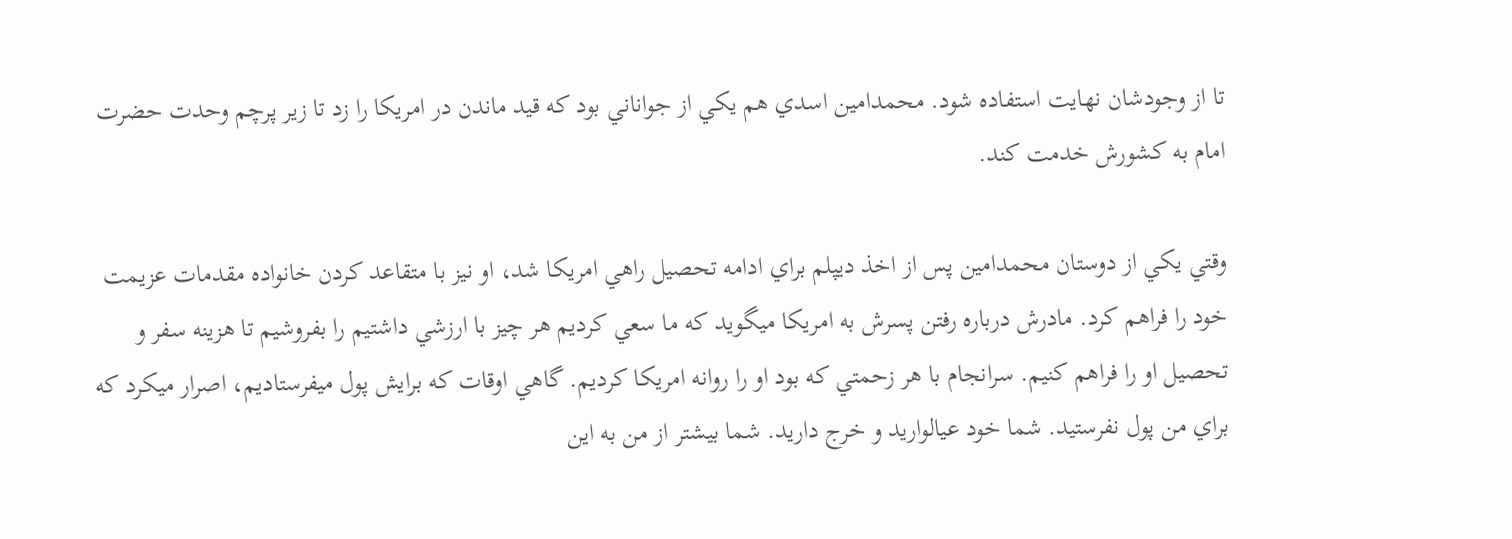تا از وجودشان نهايت استفاده شود. محمد‌امين اسدي هم يكي از جواناني بود كه قيد ماندن در امريكا را زد تا زير پرچم وحدت حضرت امام به كشورش خدمت كند.

وقتي يكي از دوستان محمدامين پس از اخذ ديپلم براي ادامه تحصيل راهي امريكا شد، او نيز با متقاعد كردن خانواده مقدمات عزيمت خود را فراهم كرد. مادرش درباره رفتن پسرش به امريكا ميگويد كه ما سعي كرديم هر چيز با ارزشي داشتيم را بفروشيم تا هزينه سفر و تحصيل او را فراهم كنيم. سرانجام با هر زحمتي كه بود او را روانه امريكا كرديم. گاهي اوقات كه برايش پول ميفرستاديم، اصرار ميكرد كه براي من پول نفرستيد. شما خود عيالواريد و خرج داريد. شما بيشتر از من به اين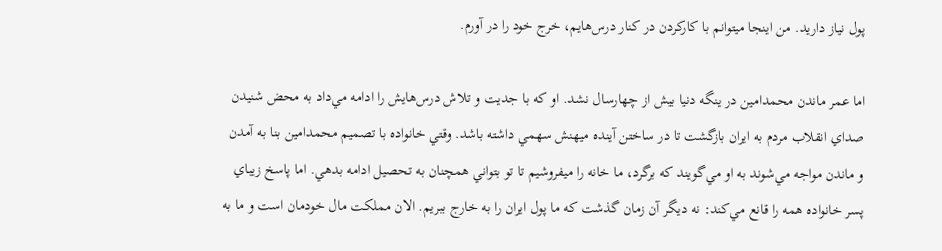پول نياز داريد. من اينجا ميتوانم با كاركردن در كنار درس‌هايم، خرج خود را در آورم.

اما عمر ماندن محمدامين در ينگه دنيا بيش از چهارسال نشد. او كه با جديت و تلاش درس‌هايش را ادامه مي‌داد به محض شنيدن صداي انقلاب مردم به ايران بازگشت تا در ساختن آينده ميهنش سهمي داشته باشد. وقتي خانواده با تصميم محمدامين بنا به آمدن و ماندن مواجه مي‌شوند به او مي‌گويند كه برگرد، ما خانه را ميفروشيم تا تو بتواني همچنان به تحصيل ادامه بدهي. اما پاسخ زيباي پسر خانواده همه را قانع مي‌كند: نه ديگر آن زمان گذشت كه ما پول ايران را به خارج ببريم. الان مملكت مال خودمان است و ما به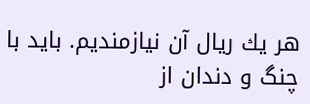هر يك ريال آن نيازمنديم. بايد با چنگ و دندان از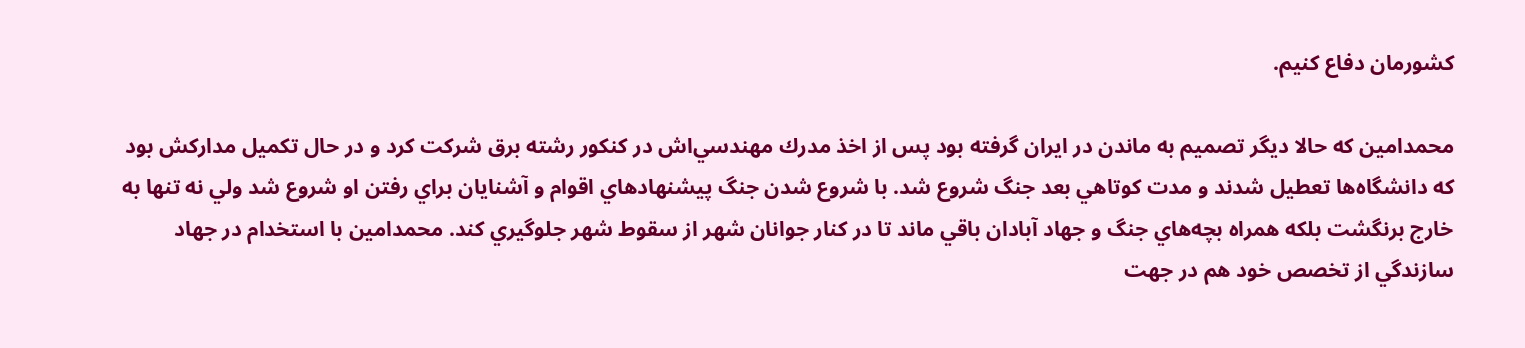كشورمان دفاع كنيم.

محمدامين كه حالا ديگر تصميم به ماندن در ايران گرفته بود پس از اخذ مدرك مهندسي‌اش در كنكور رشته برق شركت كرد و در حال تكميل مداركش بود كه دانشگاه‌ها تعطيل شدند و مدت كوتاهي بعد جنگ شروع شد. با شروع شدن جنگ پيشنهادهاي اقوام و آشنايان براي رفتن او شروع شد ولي نه تنها به خارج برنگشت بلكه همراه بچه‌هاي جنگ و جهاد آبادان باقي ماند تا در كنار جوانان شهر از سقوط شهر جلوگيري كند. محمدامين با استخدام در جهاد سازندگي از تخصص خود هم در جهت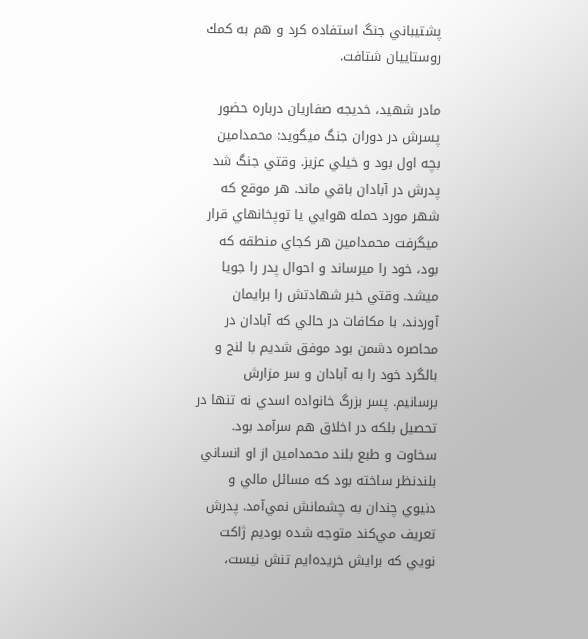پشتيباني جنگ استفاده كرد و هم به كمك روستاييان شتافت.

مادر شهيد، خديجه صفاريان درباره حضور پسرش در دوران جنگ ميگويد: محمدامين بچه اول بود و خيلي عزيز. وقتي جنگ شد پدرش در آبادان باقي ماند. هر موقع كه شهر مورد حمله هوايي يا توپخانهاي قرار ميگرفت محمدامين هر كجاي منطقه كه بود، خود را ميرساند و احوال پدر را جويا ميشد. وقتي خبر شهادتش را برايمان آوردند، با مكافات در حالي كه آبادان در محاصره دشمن بود موفق شديم با لنج و بالگرد خود را به آبادان و سر مزارش برسانيم. پسر بزرگ خانواده اسدي نه تنها در تحصيل بلكه در اخلاق هم سرآمد بود. سخاوت و طبع بلند محمدامين از او انساني بلندنظر ساخته بود كه مسائل مالي و دنيوي چندان به چشمانش نمي‌آمد. پدرش تعريف مي‌كند متوجه شده بوديم ژاكت نويي كه برايش خريده‌ايم تنش نيست،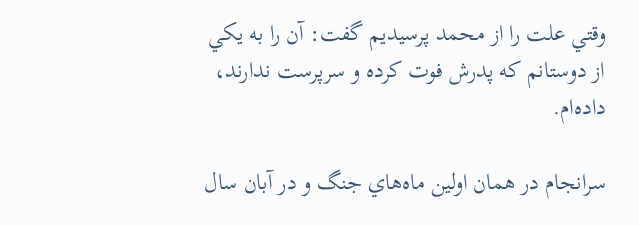وقتي علت را از محمد پرسيديم گفت: آن را به يكي از دوستانم كه پدرش فوت كرده و سرپرست ندارند، داده‌ام.

سرانجام در همان اولين ماه‌هاي جنگ و در آبان سال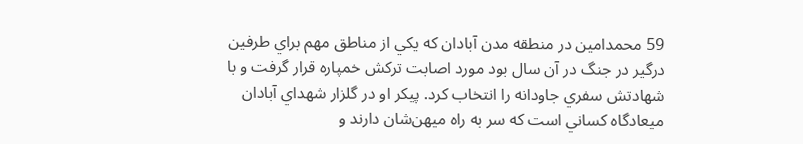59 محمدامين در منطقه مدن آبادان كه يكي از مناطق مهم براي طرفين درگير در جنگ در آن سال بود مورد اصابت تركش خمپاره قرار گرفت و با شهادتش سفري جاودانه را انتخاب كرد. پيكر او در گلزار شهداي آبادان ميعادگاه كساني است كه سر به راه ميهن‌شان دارند و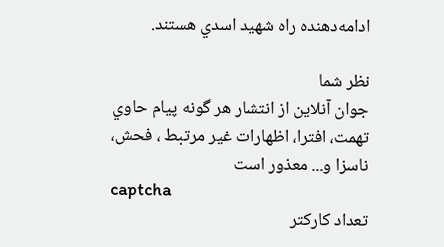ادامه‌دهنده راه شهيد اسدي هستند.

نظر شما
جوان آنلاين از انتشار هر گونه پيام حاوي تهمت، افترا، اظهارات غير مرتبط ، فحش، ناسزا و... معذور است
captcha
تعداد کارکتر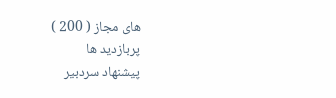های مجاز ( 200 )
پربازدید ها
پیشنهاد سردبیر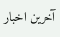آخرین اخبار